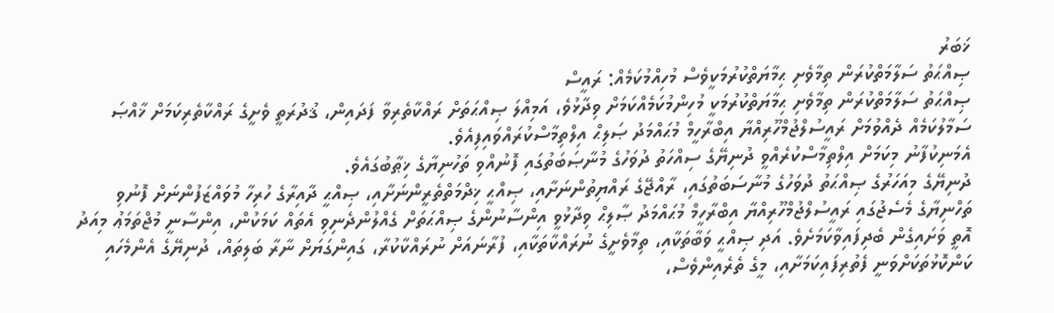ޚަބަރު
ޞިއްޙަތު ސަލާމަތްކުރަން ތިމާވެށި ޙިމާޔަތްކުރުމަކީވެސް މުހިއްމުކަމެއް: ރައީސް
ޞިއްޙަތު ސަލާމަތްކުރަން ތިމާވެށި ޙިމާޔަތްކުރުމަކީ މުހިންމުކަމެއްކަމަށް ވިދާޅުވެ، އަމިއްލަ ޞިއްޙަތަށް ރައްކާތެރިވާ ފަދައިން، ޤުދުރަތީ ވެށީގެ ރައްކާތެރިކަމަށް ޚާއްޞަ ސަމާލުކަމެއް ދެއްވުމަށް ރައީސުލްޖުމްހޫރިއްޔާ އިބްރާހީމް މުޙައްމަދު ޞަލިޙް އިލްތިމާސްކުރައްވައިފިއެވެ.
އެމަނިކުފާނު މިކަމަށް އިލްތިމާސްކުރެއްވީ ދުނިޔޭގެ ސިއްހަތު ދުވަހުގެ މުނާޞަބަތުގައި ފޮނުއްވި ތަހުނިޔާގެ ޚިޠާބުގައެވެ.
ދުނިޔޭގެ މިއަހަރުގެ ޞިއްޙަތު ދުވަހުގެ މުނާސަބަތުގައި، ރާއްޖޭގެ ރައްޔިތުންނަށާއި، ޞިއްޙީ ޚިދްމަތްތެރީންނަށާއި، ޞިއްޙީ ދާއިރާގެ ހުރިހާ މުވައްޒަފުންނަށް ފޮނުވި ތަހްނިޔާގެ މެސެޖުގައި ރައީސުލްޖުމްހޫރިއްޔާ އިބްރާހީމް މުޙައްމަދު ޞާލިޙް ވިދާޅުވީ އިންސާނުންގެ ޞިއްޙަތަށް ގެއްލުންދެނިވި އެތައް ކަމަކުން، އިންސާނީ މުޖްތަމަޢު މިއަދު އޮތީ ވަށައިގެން ބެދިފައިވާކަމަށެވެ. އަދި ޞިއްޙީ ވަބާތަކާއި، ތިމާވެށީގެ ނުރައްކާތަކާއި، ފުރާނައަށް ނުރައްކާކުރާ، ގައިންގަޔަށް ނާރާ ބަލިތައް، ދުނިޔޭގެ އެންމެހައި ކަންކޮޅުތަކަށްވަނީ ފެތުރިފައިކަމަށާއި، މީގެ ތެރެއިންވެސް،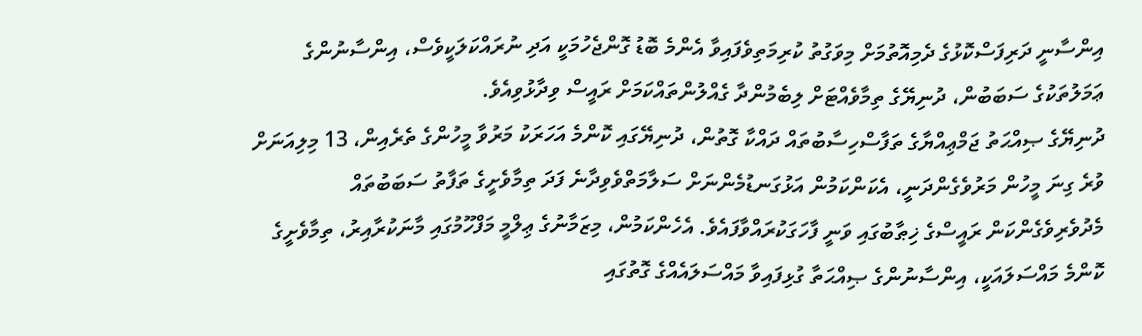އިންސާނީ ދަރިފަސްކޮޅުގެ ދެމިއޮތުމަށް މިވަގުތު ކުރިމަތިވެފައިވާ އެންމެ ބޮޑު ގޮންޖެހުމަކީ އަދި ނުރައްކަލަކީވެސް، އިންސާނުންގެ ޢަމަލުތަކުގެ ސަބަބުން، ދުނިޔޭގެ ތިމާވެއްޓަށް ލިބެމުންދާ ގެއްލުންތައްކަމަށް ރައީސް ވިދާޅުވިއެވެ.
ދުނިޔޭގެ ޞިއްޙަތު ޖަމްޢިއްޔާގެ ތަފާސްހިސާބުތައް ދައްކާ ގޮތުން، ދުނިޔޭގައި ކޮންމެ އަހަރަކު މަރުވާ މީހުންގެ ތެރެއިން، 13 މިލިއަނަށް ވުރެ ގިނަ މީހުން މަރުވެގެންދަނީ، އެކަންކަމުން އަޅުގަނޑުމެންނަށް ސަލާމަތްވެވިދާނެ ފަދަ ތިމާވެށީގެ ތަފާތު ސަބަބުތައް މެދުވެރިވެގެންކަން ރައީސްގެ ޚިޠާބުގައި ވަނީ ފާހަގަކުރައްވާފައެވެ. އެހެންކަމުން، މިޒަމާނުގެ ޢިލްމީ މަފްހޫމުގައި މާނަކުރާއިރު، ތިމާވެށީގެ ކޮންމެ މައްސަލައަކީ، އިންސާނުންގެ ޞިއްޙަތާ ގުޅިފައިވާ މައްސަލައެއްގެ ގޮތުގައި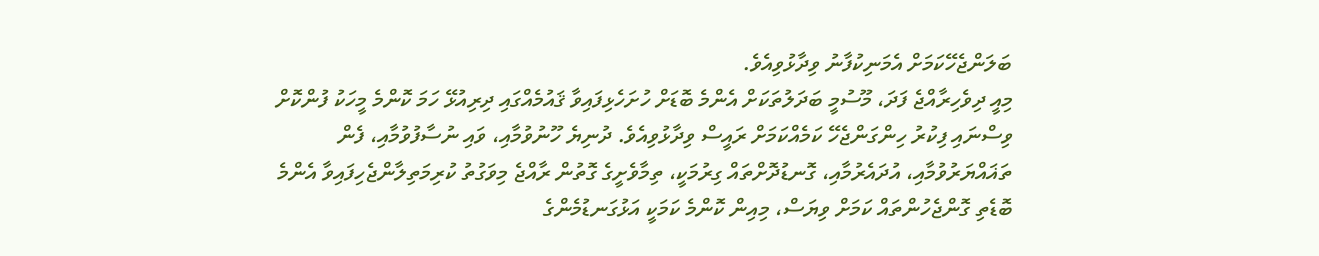ބަލަންޖެހޭކަމަށް އެމަނިކުފާނު ވިދާޅުވިއެވެ.
މިއީ ދިވެހިރާއްޖެ ފަދަ، މޫސުމީ ބަދަލުތަކަށް އެންމެ ބޮޑަށް ހުށަހެޅިފައިވާ ޤައުމެއްގައި ދިރިއުޅޭ ހަމަ ކޮންމެ މީހަކު ފުންކޮށް ވިސްނައި ފިކުރު ހިންގަންޖެހޭ ކަމެއްކަމަށް ރައީސް ވިދާޅުވިއެވެ. ދުނިޔެ ހޫނުވުމާއި، ވައި ނުސާފުވުމާއި، ފެން ތަޣައްޔަރުވުމާއި، އުދައެރުމާއި، ގޮނޑުދޮށްތައް ގިރުމަކީ، ތިމާވެށީގެ ގޮތުން ރާއްޖެ މިވަގުތު ކުރިމަތިލާންޖެހިފައިވާ އެންމެ ބޮޑެތި ގޮންޖެހުންތައް ކަމަށް ވިޔަސް، މިއިން ކޮންމެ ކަމަކީ އަޅުގަނޑުމެންގެ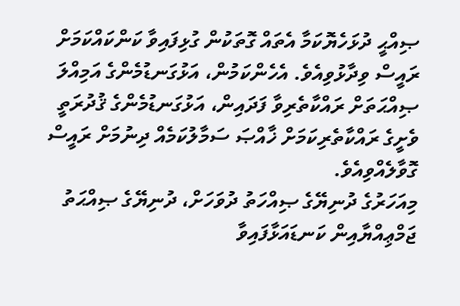ޞިއްޙީ ދުޅަހެޔޮކަމާ އެތައް ގޮތަކުން ގުޅިފައިވާ ކަންކައްކަމަށް ރައީސް ވިދާޅުވިއެވެ. އެހެންކަމުން، އަޅުގަނޑުމެންގެ އަމިއްލަ ޞިއްޙަތަށް ރައްކާތެރިވާ ފަދައިން، އަޅުގަނޑުމެންގެ ޤުދުރަތީ ވެށީގެ ރައްކާތެރިކަމަށް ޚާއްޞަ ސަމާލުކަމެއް ދިނުމަށް ރައީސް ގޮވާލެއްވިއެވެ.
މިއަހަރުގެ ދުނިޔޭގެ ޞިއްހަތު ދުވަހަށް، ދުނިޔޭގެ ޞިއްޙަތު ޖަމްޢިއްޔާއިން ކަނޑައަޅާފައިވާ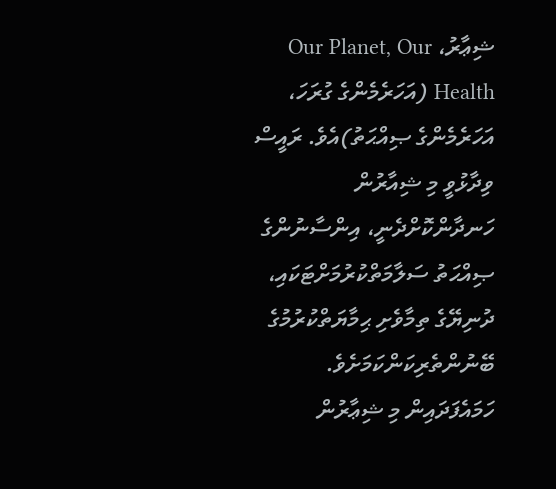ޝިޢާރު، Our Planet, Our Health (އަހަރެމެންގެ ގުރަހަ، އަހަރެމެންގެ ޞިއްޙަތު)އެވެ. ރައީސް ވިދާޅުވީ މި ޝިއާރުން ހަނދާންކޮށްދެނީ، އިންސާނުންގެ ޞިއްޙަތު ސަލާމަތްކުރުމަށްޓަކައި، ދުނިޔޭގެ ތިމާވެށި ޙިމާޔަތްކުރުމުގެ ބޭނުންތެރިކަންކަމަށެވެ. ހަމައެފަދައިން މި ޝިޢާރުން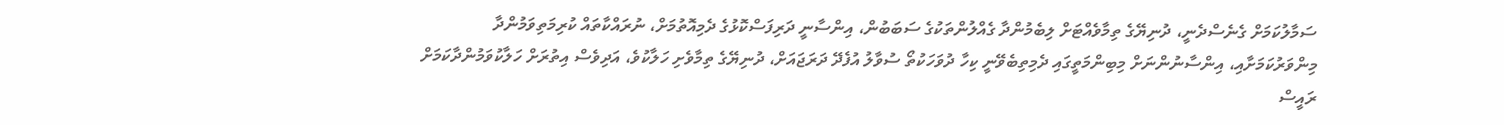ސަމާލުކަމަށް ގެނެސްދެނީ، ދުނިޔޭގެ ތިމާވެއްޓަށް ލިބެމުންދާ ގެއްލުންތަކުގެ ސަބަބުން، އިންސާނީ ދަރިފަސްކޮޅުގެ ދެމިއޮތުމަށް، ނުރައްކާތައް ކުރިމަތިވަމުންދާ މިންވަރުކަމަށާއި، އިންސާނުންނަށް މިބިންމަތީގައި ދެމިތިބެވޭނީ ކިހާ ދުވަހަކުތޯ ސުވާލު އުފެދޭ ދަރަޖައަށް، ދުނިޔޭގެ ތިމާވެށި ހަލާކުވެ، އަދިވެސް އިތުރަށް ހަލާކުވަމުންދާކަމަށް ރައީސް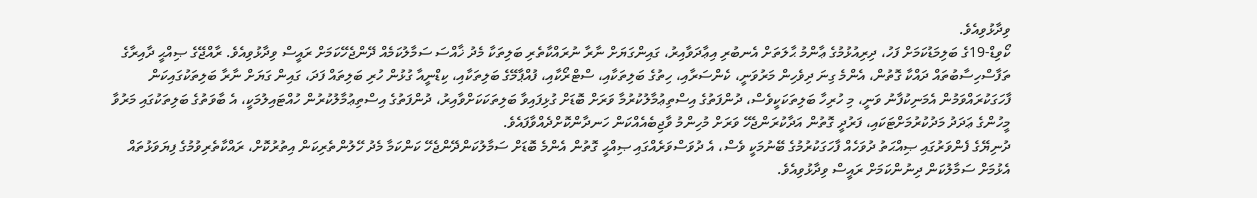ވިދާޅުވިއެވެ.
ކޯވިޑް-19ގެ ބަލިމަޑުކަމަށް ފަހު، ދިރިއުޅުމުގެ ޢާންމު ޙާލަތަށް އެނބުރި އިޢާދަވާއިރު، ގައިންގަޔަށް ނާރާ ނުރައްކާތެރި ބަލިތަކާ މެދު ޚާއްސަ ސަމާލުކަމެއް ދޭންޖެހޭކަމަށް ރައީސް ވިދާޅުވިއެވެ. ރާއްޖޭގެ ޞިއްޙީ ދާއިރާގެ ތަފާސްހިސާބުތައް ދައްކާ ގޮތުން، އެންމެ ގިނަ ދިވެހިން މަރުވަނީ، ކެންސަރާއި، ހިތުގެ ބަލިތަކާއި، ސްޓްރޯކާއި، ފުއްޕާމޭގެ ބަލިތަކާއި، ކިޑްނީއާ ގުޅުން ހުރި ބަލިތައް ފަދަ، ގައިން ގަޔަށް ނާރާ ބަލިތަކުގައިކަން ފާހަގަކުރައްވަމުން އެމަނިކުފާނު ވަނީ، މި ހުރިހާ ބަލިތަކަކީވެސް، ދުންފަތުގެ އިސްތިޢުމާލުކުރުމާ ވަރަށް ބޮޑަށް ގުޅިފައިވާ ބަލިތަކަކަށްވާއިރު، ދުންފަތުގެ އިސްތިޢުމާލުކުރުން ހުއްޓައިލުމަކީ، އެ ބާވަތުގެ ބަލިތަކުގައި މަރުވާ މީހުންގެ ޢަދަދު މަދުކުރުމަށްޓަކައި، ފަރުދީ ގޮތުން އަދާކުރަންޖެހޭ ވަރަށް މުހިންމު ވާޖިބެއެއްކަން ހަނދާންކޮށްދެއްވާފައެވެ.
ދުނިޔޭގެ ފެންވަރުގައި ޞިއްޙަތު ދުވަހެއް ފާހަގަކުރުމުގެ ބޭނުމަކީ ވެސް، އެ ދުވަސްވަރެއްގައި ޞިއްޙީ ގޮތުން އެންމެ ބޮޑަށް ސަމާލުކަންދޭންޖެހޭ ކަންކަމާ މެދު ހޭލުންތެރިކަން އިތުރުކޮށް، ރައްކާތެރިވުމުގެ ފިޔަވަޅުތައް އެޅުމަށް ސަމާލުކަން ދިނުންކަމަށް ރައީސް ވިދާޅުވިއެވެ.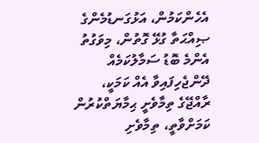އެހެންކަމުން، އަޅުގަނޑުމެންގެ ޞިއްޙަތާ ގުޅޭ ގޮތުން، މިވަގުތު އެންމެ ބޮޑު ސަމާލުކަމެއް ދޭންޖެހިފައިވާ އެއް ކަމަކީ، ރާއްޖޭގެ ތިމާވެށީ ޙިމާޔަތްކުރުން ކަމަށްވާތީ، ތިމާވެށި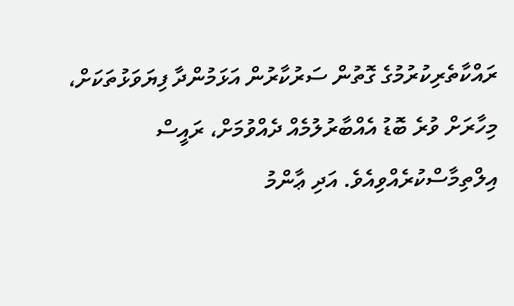ރައްކާތެރިކުރުމުގެ ގޮތުން ސަރުކާރުން އަޅަމުންދާ ފިޔަވަޅުތަކަށް، މިހާރަށް ވުރެ ބޮޑު އެއްބާރުލުމެއް ދެއްވުމަށް، ރައީސް އިލްތިމާސްކުރެއްވިއެވެ. އަދި ޢާންމު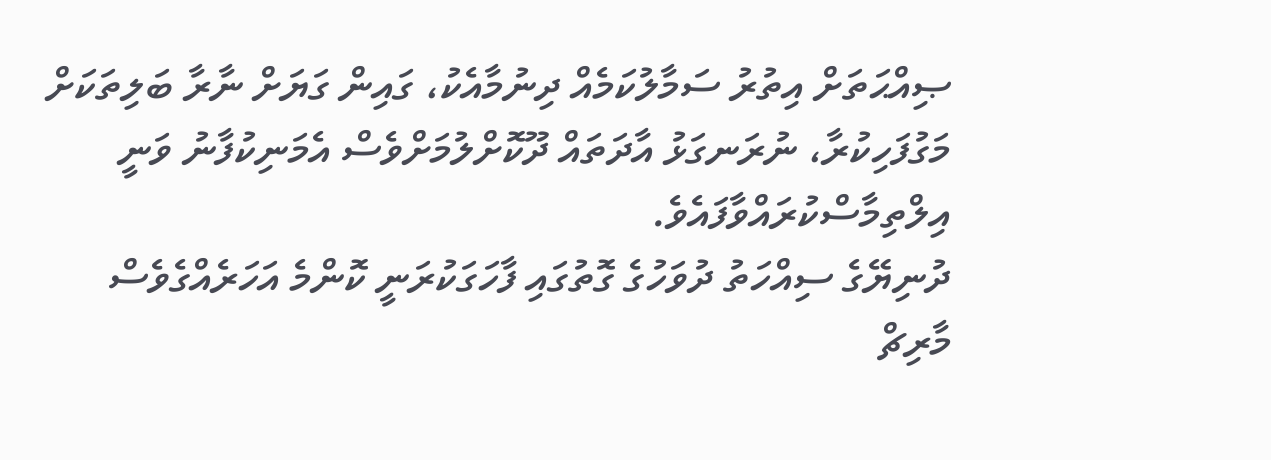ޞިއްޙަތަށް އިތުރު ސަމާލުކަމެއް ދިނުމާއެކު، ގައިން ގަޔަށް ނާރާ ބަލިތަކަށް މަގުފަހިކުރާ، ނުރަނގަޅު އާދަތައް ދޫކޮށްލުމަށްވެސް އެމަނިކުފާނު ވަނީ އިލްތިމާސްކުރައްވާފައެވެ.
ދުނިޔޭގެ ސިއްހަތު ދުވަހުގެ ގޮތުގައި ފާހަގަކުރަނީ ކޮންމެ އަހަރެއްގެވެސް މާރިޗް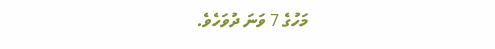މަހުގެ 7 ވަނަ ދުވަހެވެ.